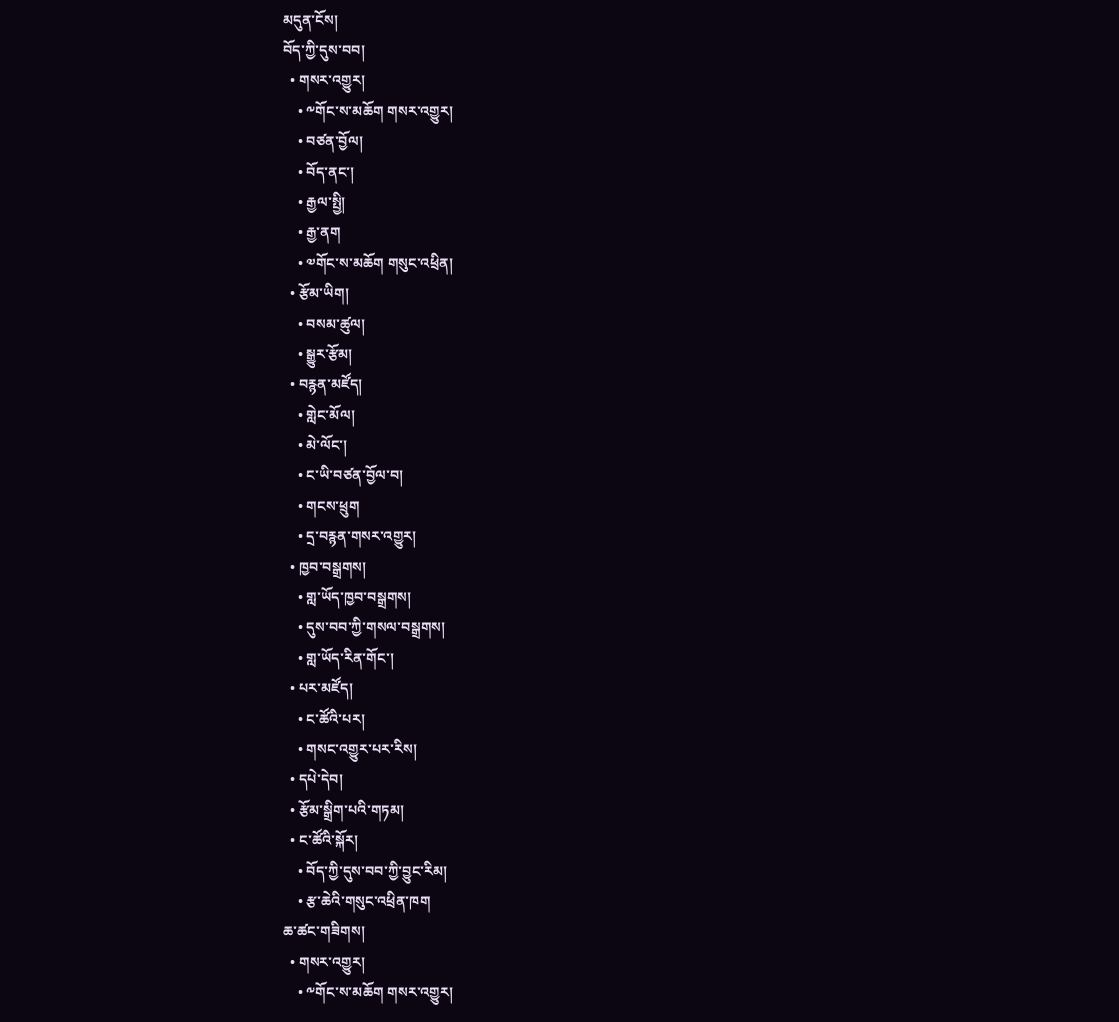མདུན་ངོས།
བོད་ཀྱི་དུས་བབ།
  • གསར་འགྱུར།
    • ༸གོང་ས་མཆོག གསར་འགྱུར།
    • བཙན་བྱོལ།
    • བོད་ནང་།
    • རྒྱལ་སྤྱི།
    • རྒྱ་ནག
    • ༧གོང་ས་མཆོག གསུང་འཕྲིན།
  • རྩོམ་ཡིག།
    • བསམ་ཚུལ།
    • སྒྱུར་རྩོམ།
  • བརྙན་མཛོད།
    • གླེང་མོལ།
    • མེ་ལོང་།
    • ང་ཡི་བཙན་བྱོལ་བ།
    • གངས་ཕྲུག
    • དྲ་བརྙན་གསར་འགྱུར།
  • ཁྱབ་བསྒྲགས།
    • གླ་ཡོད་ཁྱབ་བསྒྲགས།
    • དུས་བབ་ཀྱི་གསལ་བསྒྲགས།
    • གླ་ཡོད་རིན་གོང་།
  • པར་མཛོད།
    • ང་ཚོའི་པར།
    • གསང་འགྱུར་པར་རིས།
  • དཔེ་དེབ།
  • རྩོམ་སྒྲིག་པའི་གཏམ།
  • ང་ཚོའི་སྐོར།
    • བོད་ཀྱི་དུས་བབ་ཀྱི་བྱུང་རིམ།
    • རྩ་ཆེའི་གསུང་འཕྲིན་ཁག
ཆ་ཚང་གཟིགས།
  • གསར་འགྱུར།
    • ༸གོང་ས་མཆོག གསར་འགྱུར།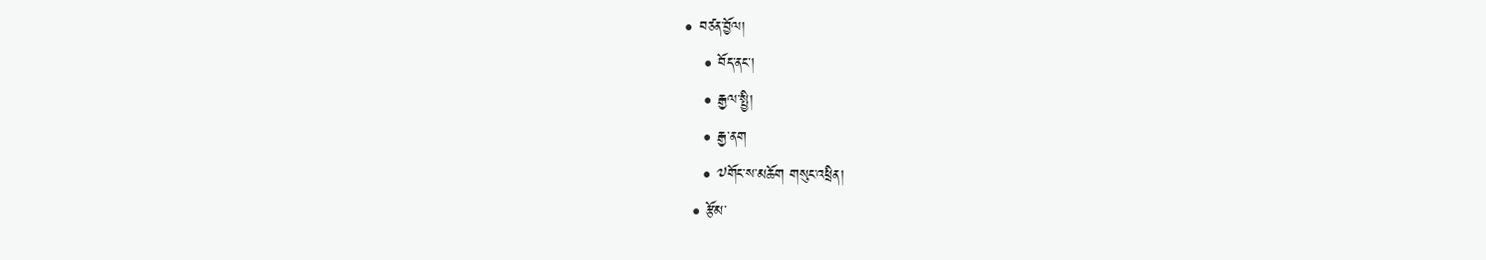• བཙན་བྱོལ།
    • བོད་ནང་།
    • རྒྱལ་སྤྱི།
    • རྒྱ་ནག
    • ༧གོང་ས་མཆོག གསུང་འཕྲིན།
  • རྩོམ་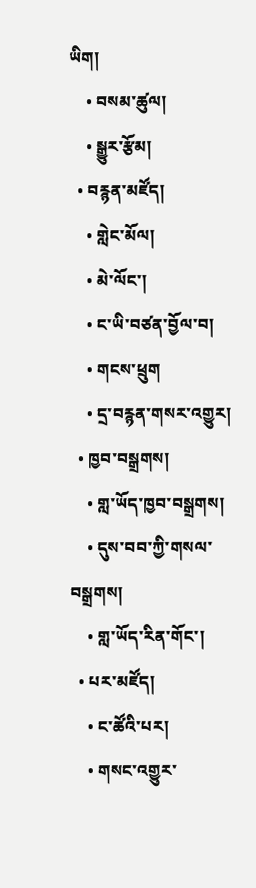ཡིག།
    • བསམ་ཚུལ།
    • སྒྱུར་རྩོམ།
  • བརྙན་མཛོད།
    • གླེང་མོལ།
    • མེ་ལོང་།
    • ང་ཡི་བཙན་བྱོལ་བ།
    • གངས་ཕྲུག
    • དྲ་བརྙན་གསར་འགྱུར།
  • ཁྱབ་བསྒྲགས།
    • གླ་ཡོད་ཁྱབ་བསྒྲགས།
    • དུས་བབ་ཀྱི་གསལ་བསྒྲགས།
    • གླ་ཡོད་རིན་གོང་།
  • པར་མཛོད།
    • ང་ཚོའི་པར།
    • གསང་འགྱུར་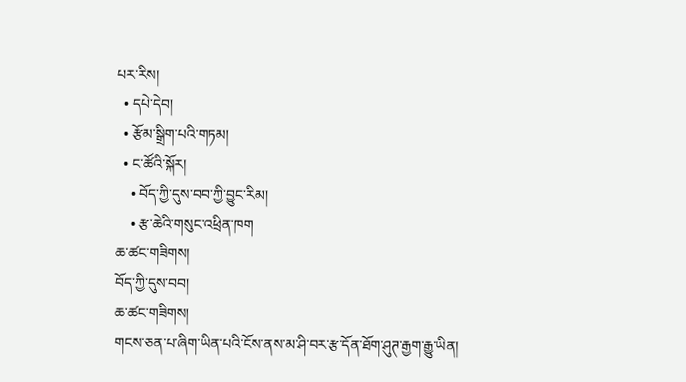པར་རིས།
  • དཔེ་དེབ།
  • རྩོམ་སྒྲིག་པའི་གཏམ།
  • ང་ཚོའི་སྐོར།
    • བོད་ཀྱི་དུས་བབ་ཀྱི་བྱུང་རིམ།
    • རྩ་ཆེའི་གསུང་འཕྲིན་ཁག
ཆ་ཚང་གཟིགས།
བོད་ཀྱི་དུས་བབ།
ཆ་ཚང་གཟིགས།
གངས་ཅན་པ་ཞིག་ཡིན་པའི་ངོས་ནས་མ་ཤི་བར་རྩ་དོན་ཐོག་ཤུཊ་རྒྱག་རྒྱུ་ཡིན།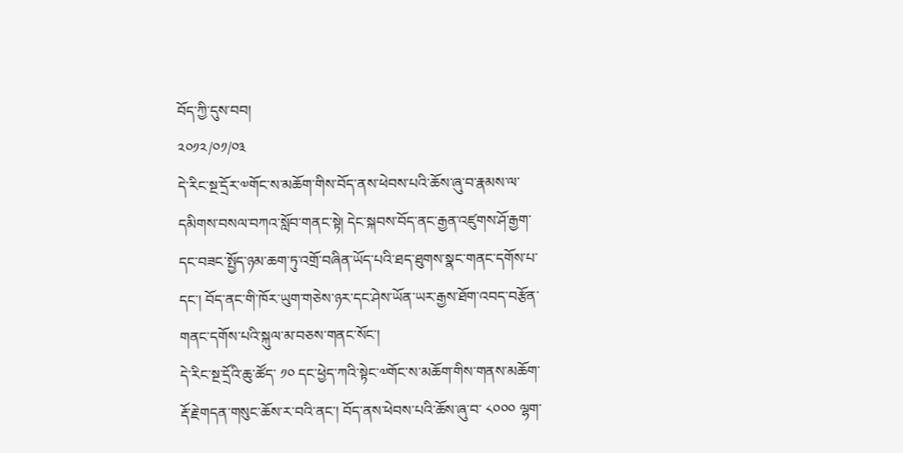བོད་ཀྱི་དུས་བབ།
༢༠༡༢/༠༡/༠༣
དེ་རིང་སྔ་དྲོར་༧གོང་ས་མཆོག་གིས་བོད་ནས་ཕེབས་པའི་ཆོས་ཞུ་བ་རྣམས་ལ་དམིགས་བསལ་བཀའ་སློབ་གནང་སྟེ། དེང་སྐབས་བོད་ནང་རྒྱན་འཛུགས་ཤོ་རྒྱག་དང་བཟང་སྤྱོད་ཉམ་ཆག་ཏུ་འགྲོ་བཞིན་ཡོད་པའི་ཐད་ཐུགས་སྣང་གནང་དགོས་པ་དང་། བོད་ནང་གི་ཁོར་ཡུག་གཅེས་ཉར་དང་ཤེས་ཡོན་ཡར་རྒྱས་ཐོག་འབད་བརྩོན་གནང་དགོས་པའི་སྐུལ་མ་བཅས་གནང་སོང་།
དེ་རིང་སྔ་དྲོའི་ཆུ་ཚོད་ ༡༠ དང་ཕྱེད་ཀའི་སྟེང་༧གོང་ས་མཆོག་གིས་གནས་མཆོག་རྡོ་རྗེ་གདན་གསུང་ཆོས་ར་བའི་ནང་། བོད་ནས་ཕེབས་པའི་ཆོས་ཞུ་བ་ ༨༠༠༠ ལྷག་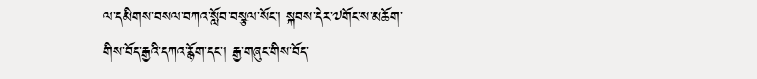ལ་དམིགས་བསལ་བཀའ་སློབ་བསྩལ་སོང་། སྐབས་དེར་༧གོང་ས་མཆོག་གིས་བོད་རྒྱའི་དཀའ་རྙོག་དང་། རྒྱ་གཞུང་གིས་བོད་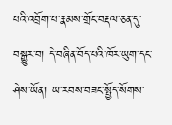པའི་འབྲོག་པ་རྣམས་གྲོང་བརྡལ་ཅན་དུ་བསྒྱུར་བ། དེ་བཞིན་བོད་པའི་ཁོར་ཡུག་དང་ཤེས་ཡོན། ཡ་རབས་བཟང་སྤྱོད་སོགས་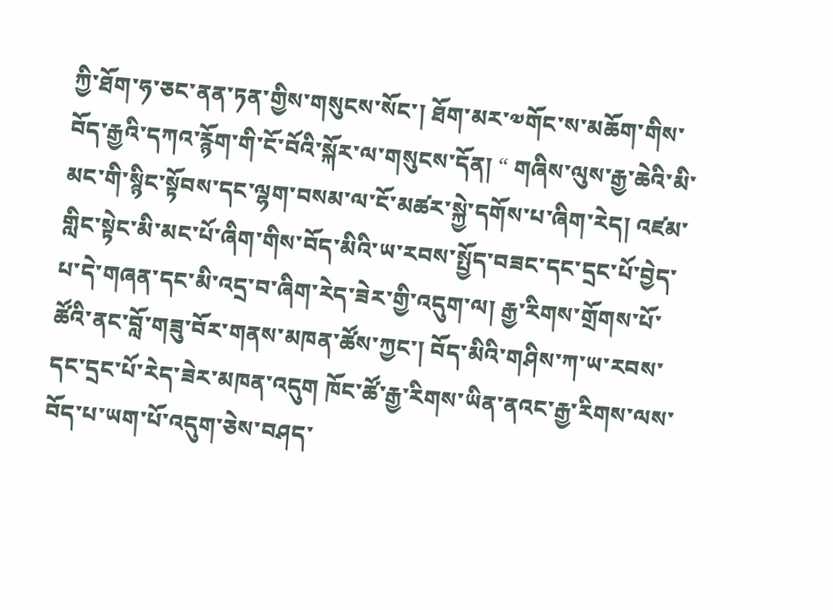ཀྱི་ཐོག་ཧ་ཅང་ནན་ཏན་གྱིས་གསུངས་སོང་། ཐོག་མར་༧གོང་ས་མཆོག་གིས་བོད་རྒྱའི་དཀའ་རྙོག་གི་ངོ་བོའི་སྐོར་ལ་གསུངས་དོན། “ གཞིས་ལུས་རྒྱ་ཆེའི་མི་མང་གི་སྙིང་སྟོབས་དང་ལྷག་བསམ་ལ་ངོ་མཚར་སྐྱེ་དགོས་པ་ཞིག་རེད། འཛམ་གླིང་སྟེང་མི་མང་པོ་ཞིག་གིས་བོད་མིའི་ཡ་རབས་སྤྱོད་བཟང་དང་དྲང་པོ་བྱེད་པ་དེ་གཞན་དང་མི་འདྲ་བ་ཞིག་རེད་ཟེར་གྱི་འདུག་ལ། རྒྱ་རིགས་གྲོགས་པོ་ཚོའི་ནང་བློ་གཟུ་བོར་གནས་མཁན་ཚོས་ཀྱང་། བོད་མིའི་གཤིས་ཀ་ཡ་རབས་དང་དྲང་པོ་རེད་ཟེར་མཁན་འདུག ཁོང་ཚོ་རྒྱ་རིགས་ཡིན་ནའང་རྒྱ་རིགས་ལས་བོད་པ་ཡག་པོ་འདུག་ཅེས་བཤད་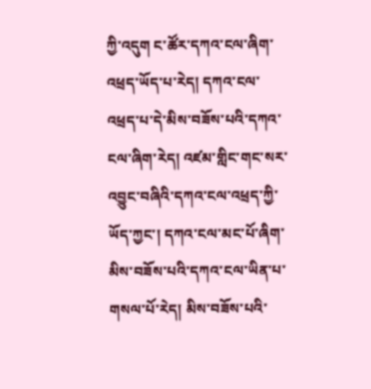ཀྱི་འདུག ང་ཚོར་དཀའ་ངལ་ཞིག་འཕྲད་ཡོད་པ་རེད། དཀའ་ངལ་འཕྲད་པ་དེ་མིས་བཟོས་པའི་དཀའ་ངལ་ཞིག་རེད། འཛམ་གླིང་གང་སར་འབྱུང་བཞིའི་དཀའ་ངལ་འཕྲད་ཀྱི་ཡོད་ཀྱང་། དཀའ་ངལ་མང་པོ་ཞིག་མིས་བཟོས་པའི་དཀའ་ངལ་ཡིན་པ་གསལ་པོ་རེད། མིས་བཟོས་པའི་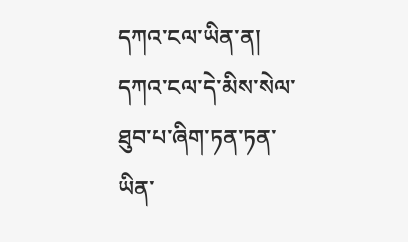དཀའ་ངལ་ཡིན་ན། དཀའ་ངལ་དེ་མིས་སེལ་ཐུབ་པ་ཞིག་ཏན་ཏན་ཡིན་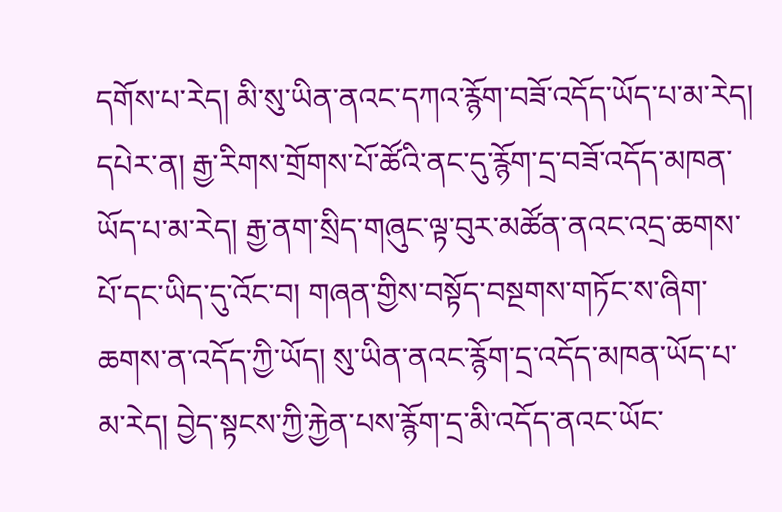དགོས་པ་རེད། མི་སུ་ཡིན་ནའང་དཀའ་རྙོག་བཟོ་འདོད་ཡོད་པ་མ་རེད། དཔེར་ན། རྒྱ་རིགས་གྲོགས་པོ་ཚོའི་ནང་དུ་རྙོག་དྲ་བཟོ་འདོད་མཁན་ཡོད་པ་མ་རེད། རྒྱ་ནག་སྲིད་གཞུང་ལྟ་བུར་མཚོན་ནའང་འདྲ་ཆགས་པོ་དང་ཡིད་དུ་འོང་བ། གཞན་གྱིས་བསྟོད་བསྔགས་གཏོང་ས་ཞིག་ཆགས་ན་འདོད་ཀྱི་ཡོད། སུ་ཡིན་ནའང་རྙོག་དྲ་འདོད་མཁན་ཡོད་པ་མ་རེད། བྱེད་སྟངས་ཀྱི་རྐྱེན་པས་རྙོག་དྲ་མི་འདོད་ནའང་ཡོང་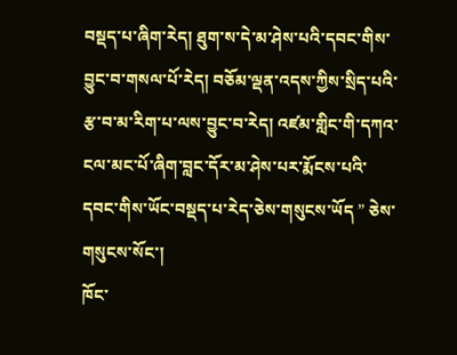བསྡད་པ་ཞིག་རེད། ཐུག་ས་དེ་མ་ཤེས་པའི་དབང་གིས་བྱུང་བ་གསལ་པོ་རེད། བཅོམ་ལྡན་འདས་ཀྱིས་སྲིད་པའི་རྩ་བ་མ་རིག་པ་ལས་བྱུང་བ་རེད། འཛམ་གླིང་གི་དཀའ་ངལ་མང་པོ་ཞིག་བླང་དོར་མ་ཤེས་པར་རྨོངས་པའི་དབང་གིས་ཡོང་བསྡད་པ་རེད་ཅེས་གསུངས་ཡོད ” ཅེས་གསུངས་སོང་།
ཁོང་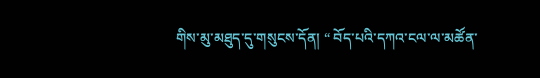གིས་མུ་མཐུད་དུ་གསུངས་དོན། “ བོད་པའི་དཀའ་ངལ་ལ་མཚོན་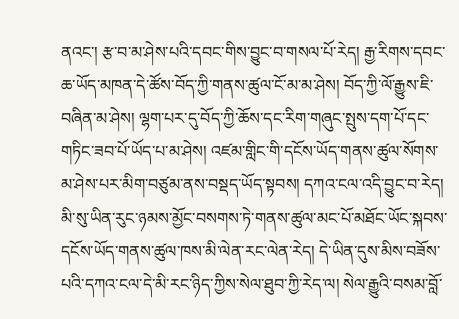ནའང་། རྩ་བ་མ་ཤེས་པའི་དབང་གིས་བྱུང་བ་གསལ་པོ་རེད། རྒྱ་རིགས་དབང་ཆ་ཡོད་མཁན་དེ་ཚོས་བོད་ཀྱི་གནས་ཚུལ་ངོ་མ་མ་ཤེས། བོད་ཀྱི་ལོ་རྒྱུས་ཇི་བཞིན་མ་ཤེས། ལྷག་པར་དུ་བོད་ཀྱི་ཆོས་དང་རིག་གཞུང་སྤུས་དག་པོ་དང་གཏིང་ཟབ་པོ་ཡོད་པ་མ་ཤེས། འཛམ་གླིང་གི་དངོས་ཡོད་གནས་ཚུལ་སོགས་མ་ཤེས་པར་མིག་བཙུམ་ནས་བསྡད་ཡོད་སྟབས། དཀའ་ངལ་འདི་བྱུང་བ་རེད། མི་སུ་ཡིན་རུང་ཉམས་མྱོང་བསགས་ཏེ་གནས་ཚུལ་མང་པོ་མཐོང་ཡོང་སྐབས་དངོས་ཡོད་གནས་ཚུལ་ཁས་མི་ལེན་རང་ལེན་རེད། དེ་ཡིན་དུས་མིས་བཟོས་པའི་དཀའ་ངལ་དེ་མི་རང་ཉིད་ཀྱིས་སེལ་ཐུབ་ཀྱི་རེད་ལ། སེལ་རྒྱུའི་བསམ་བློ་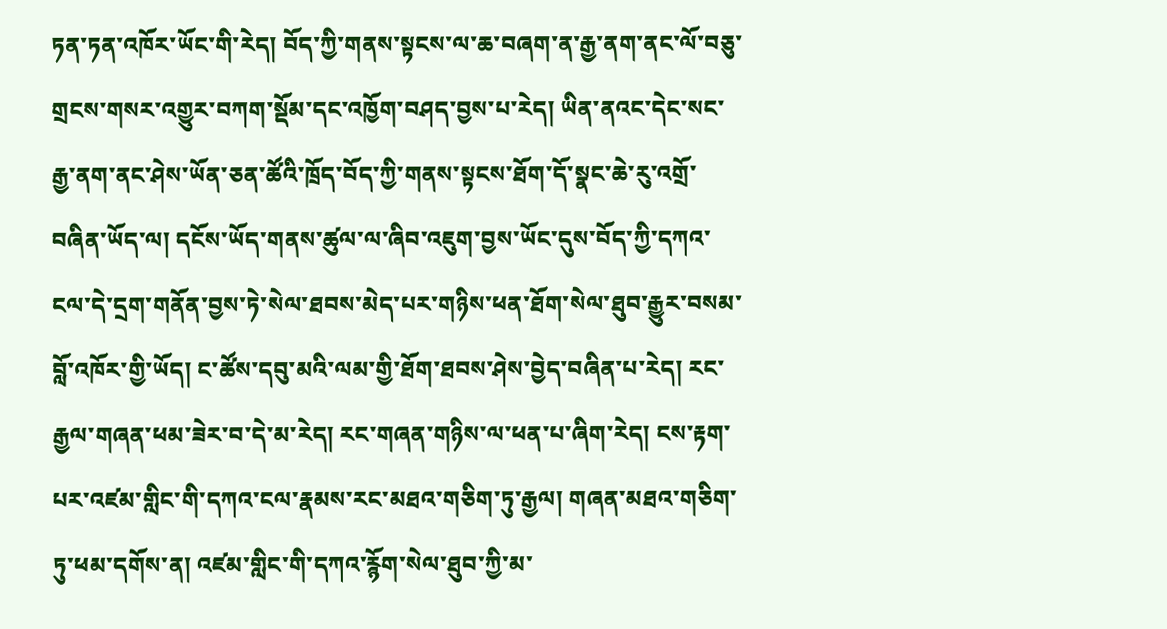ཏན་ཏན་འཁོར་ཡོང་གི་རེད། བོད་ཀྱི་གནས་སྟངས་ལ་ཆ་བཞག་ན་རྒྱ་ནག་ནང་ལོ་བཅུ་གྲངས་གསར་འགྱུར་བཀག་སྡོམ་དང་འཁྱོག་བཤད་བྱས་པ་རེད། ཡིན་ནའང་དེང་སང་རྒྱ་ནག་ནང་ཤེས་ཡོན་ཅན་ཚོའི་ཁྲོད་བོད་ཀྱི་གནས་སྟངས་ཐོག་དོ་སྣང་ཆེ་རུ་འགྲོ་བཞིན་ཡོད་ལ། དངོས་ཡོད་གནས་ཚུལ་ལ་ཞིབ་འཇུག་བྱས་ཡོང་དུས་བོད་ཀྱི་དཀའ་ངལ་དེ་དྲག་གནོན་བྱས་ཏེ་སེལ་ཐབས་མེད་པར་གཉིས་ཕན་ཐོག་སེལ་ཐུབ་རྒྱུར་བསམ་བློ་འཁོར་གྱི་ཡོད། ང་ཚོས་དབུ་མའི་ལམ་གྱི་ཐོག་ཐབས་ཤེས་བྱེད་བཞིན་པ་རེད། རང་རྒྱལ་གཞན་ཕམ་ཟེར་བ་དེ་མ་རེད། རང་གཞན་གཉིས་ལ་ཕན་པ་ཞིག་རེད། ངས་རྟག་པར་འཛམ་གླིང་གི་དཀའ་ངལ་རྣམས་རང་མཐའ་གཅིག་ཏུ་རྒྱལ། གཞན་མཐའ་གཅིག་ཏུ་ཕམ་དགོས་ན། འཛམ་གླིང་གི་དཀའ་རྙོག་སེལ་ཐུབ་ཀྱི་མ་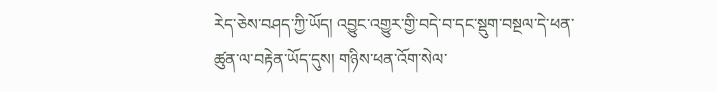རེད་ཅེས་བཤད་ཀྱི་ཡོད། འབྱུང་འགྱུར་གྱི་བདེ་བ་དང་སྡུག་བསྔལ་དེ་ཕན་ཚུན་ལ་བརྟེན་ཡོད་དུས། གཉིས་ཕན་འོག་སེལ་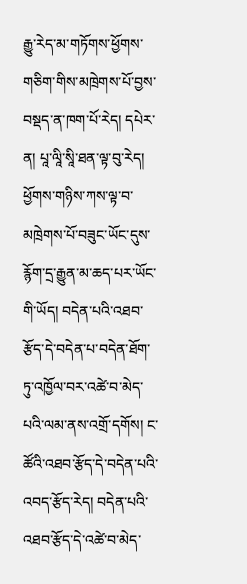རྒྱུ་རེད་མ་གཏོགས་ཕྱོགས་གཅིག་གིས་མཁྲེགས་པོ་བྱས་བསྡད་ན་ཁག་པོ་རེད། དཔེར་ན། པཱ་ལཱི་སཱི་ཐན་ལྟ་བུ་རེད། ཕྱོགས་གཉིས་ཀས་ལྟ་བ་མཁྲེགས་པོ་བཟུང་ཡོང་དུས་རྙོག་དྲ་རྒྱུན་མ་ཆད་པར་ཡོང་གི་ཡོད། བདེན་པའི་འཐབ་རྩོད་དེ་བདེན་པ་བདེན་ཐོག་ཏུ་འཁྱོལ་བར་འཚེ་བ་མེད་པའི་ལམ་ནས་འགྲོ་དགོས། ང་ཚོའི་འཐབ་རྩོད་དེ་བདེན་པའི་འབད་རྩོད་རེད། བདེན་པའི་འཐབ་རྩོད་དེ་འཚེ་བ་མེད་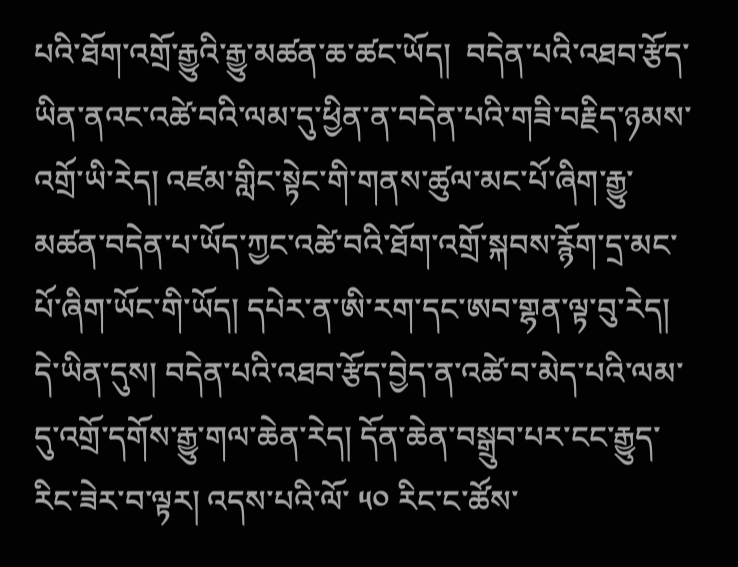པའི་ཐོག་འགྲོ་རྒྱུའི་རྒྱུ་མཚན་ཆ་ཚང་ཡོད།  བདེན་པའི་འཐབ་རྩོད་ཡིན་ནའང་འཚེ་བའི་ལམ་དུ་ཕྱིན་ན་བདེན་པའི་གཟི་བརྗིད་ཉམས་འགྲོ་ཡི་རེད། འཛམ་གླིང་སྟེང་གི་གནས་ཚུལ་མང་པོ་ཞིག་རྒྱུ་མཚན་བདེན་པ་ཡོད་ཀྱང་འཚེ་བའི་ཐོག་འགྲོ་སྐབས་རྙོག་དྲ་མང་པོ་ཞིག་ཡོང་གི་ཡོད། དཔེར་ན་ཨི་རག་དང་ཨབ་གྷན་ལྟ་བུ་རེད། དེ་ཡིན་དུས། བདེན་པའི་འཐབ་རྩོད་བྱེད་ན་འཚེ་བ་མེད་པའི་ལམ་དུ་འགྲོ་དགོས་རྒྱུ་གལ་ཆེན་རེད། དོན་ཆེན་བསྒྲུབ་པར་ངང་རྒྱུད་རིང་ཟེར་བ་ལྟར། འདས་པའི་ལོ་ ༥༠ རིང་ང་ཚོས་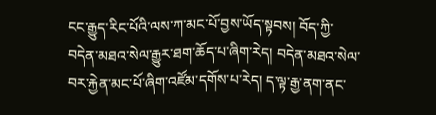ངང་རྒྱུད་རིང་པོའི་ལས་ཀ་མང་པོ་བྱས་ཡོད་སྟབས། བོད་ཀྱི་བདེན་མཐའ་སེལ་རྒྱུར་ཐག་ཆོད་པ་ཞིག་རེད། བདེན་མཐའ་སེལ་བར་རྐྱེན་མང་པོ་ཞིག་འཛོམ་དགོས་པ་རེད། ད་ལྟ་རྒྱ་ནག་ནང་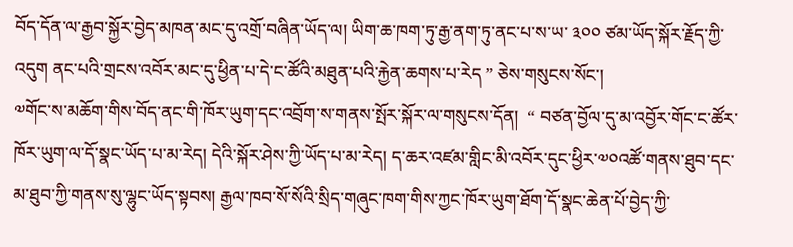བོད་དོན་ལ་རྒྱབ་སྐྱོར་བྱེད་མཁན་མང་དུ་འགྲོ་བཞིན་ཡོད་ལ། ཡིག་ཆ་ཁག་ཏུ་རྒྱ་ནག་ཏུ་ནང་པ་ས་ཡ་ ༣༠༠ ཙམ་ཡོད་སྐོར་རྗོད་ཀྱི་འདུག ནང་པའི་གྲངས་འབོར་མང་དུ་ཕྱིན་པ་དེ་ང་ཚོའི་མཐུན་པའི་རྐྱེན་ཆགས་པ་རེད ” ཅེས་གསུངས་སོང་།
༧གོང་ས་མཆོག་གིས་བོད་ནང་གི་ཁོར་ཡུག་དང་འབྲོག་ས་གནས་སྤོར་སྐོར་ལ་གསུངས་དོན།  “ བཙན་བྱོལ་དུ་མ་འབྱོར་གོང་ང་ཚོར་ཁོར་ཡུག་ལ་དོ་སྣང་ཡོད་པ་མ་རེད། དེའི་སྐོར་ཤེས་ཀྱི་ཡོད་པ་མ་རེད། ད་ཆར་འཛམ་གླིང་མི་འབོར་དུང་ཕྱིར་༧༠འཚོ་གནས་ཐུབ་དང་མ་ཐུབ་ཀྱི་གནས་སུ་ལྷུང་ཡོད་སྟབས། རྒྱལ་ཁབ་སོ་སོའི་སྲིད་གཞུང་ཁག་གིས་ཀྱང་ཁོར་ཡུག་ཐོག་དོ་སྣང་ཆེན་པོ་བྱེད་ཀྱི་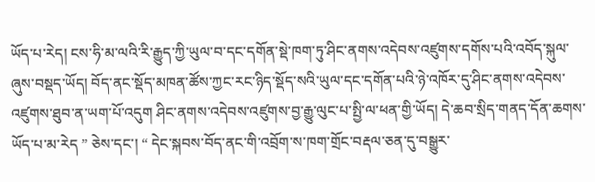ཡོད་པ་རེད། ངས་ཧི་མ་ལའི་རི་རྒྱུད་ཀྱི་ཡུལ་བ་དང་དགོན་སྡེ་ཁག་ཏུ་ཤིང་ནགས་འདེབས་འཛུགས་དགོས་པའི་འབོད་སྐུལ་ཞུས་བསྡད་ཡོད། བོད་ནང་སྡོད་མཁན་ཚོས་ཀྱང་རང་ཉིད་སྡོད་སའི་ཡུལ་དང་དགོན་པའི་ཉེ་འཁོར་དུ་ཤིང་ནགས་འདེབས་འཛུགས་ཐུབ་ན་ཡག་པོ་འདུག ཤིང་ནགས་འདེབས་འཛུགས་བྱ་རྒྱུ་ལུང་པ་སྤྱི་ལ་ཕན་གྱི་ཡོད། དེ་ཆབ་སྲིད་གནད་དོན་ཆགས་ཡོད་པ་མ་རེད ” ཅེས་དང་། “ དེང་སྐབས་བོད་ནང་གི་འབྲོག་ས་ཁག་གྲོང་བརྡལ་ཅན་དུ་བསྒྱུར་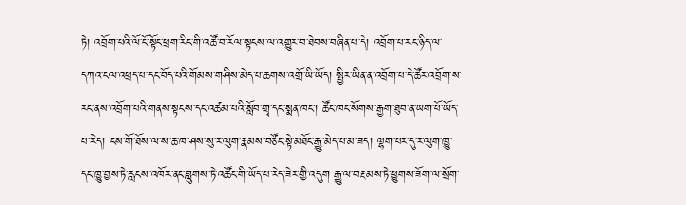ཏེ། འབྲོག་པའི་ལོ་ངོ་སྟོང་ཕྲག་རིང་གི་འཚོ་བ་རོལ་སྟངས་ལ་འགྱུར་བ་ཐེབས་བཞིན་པ་དེ། འབྲོག་པ་རང་ཉིད་ལ་དཀའ་ངལ་འཕྲད་པ་དང་བོད་པའི་གོམས་གཤིས་མེད་པ་ཆགས་འགྲོ་ཡི་ཡོད། སྤྱིར་ཡིན་ན་འབྲོག་པ་དེ་ཚོར་འབྲོག་ས་རང་ནས་འབྲོག་པའི་གནས་སྟངས་དང་འཚམ་པའི་སློབ་གྲྭ་དང་སྨན་ཁང་། ཚོང་ཁང་སོགས་རྒྱག་ཐུབ་ན་ཡག་པོ་ཡོད་པ་རེད། ངས་གོ་ཐོས་ལ་ས་ཆ་ཁ་ཤས་སུ་ར་ལུག་རྣམས་བཙོང་སྟེ་མཐོང་རྒྱུ་མེད་པ་མ་ཟད། ལྷག་པར་དུ་ར་ལུག་ཁྱུ་དང་ཁྱུ་བྱས་ཏེ་རླངས་འཁོར་ནང་བླུགས་ཏེ་འཚོང་གི་ཡོད་པ་རེད་ཟེར་གྱི་འདུག རྒྱུ་ལ་བརྔམས་ཏེ་ཕྱུགས་ཟོག་ལ་སྲོག་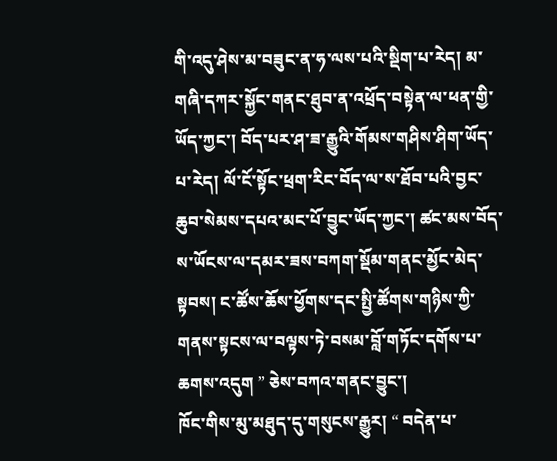གི་འདུ་ཤེས་མ་བཟུང་ན་ཧ་ལས་པའི་སྡིག་པ་རེད། མ་གཞི་དཀར་སྐྱོང་གནང་ཐུབ་ན་འཕྲོད་བསྟེན་ལ་ཕན་གྱི་ཡོད་ཀྱང་། བོད་པར་ཤ་ཟ་རྒྱུའི་གོམས་གཤིས་ཤིག་ཡོད་པ་རེད། ལོ་ངོ་སྟོང་ཕྲག་རིང་བོད་ལ་ས་ཐོབ་པའི་བྱང་ཆུབ་སེམས་དཔའ་མང་པོ་བྱུང་ཡོད་ཀྱང་། ཚང་མས་བོད་ས་ཡོངས་ལ་དམར་ཟས་བཀག་སྡོམ་གནང་མྱོང་མེད་སྟབས། ང་ཚོས་ཆོས་ཕྱོགས་དང་སྤྱི་ཚོགས་གཉིས་ཀྱི་གནས་སྟངས་ལ་བལྟས་ཏེ་བསམ་བློ་གཏོང་དགོས་པ་ཆགས་འདུག ” ཅེས་བཀའ་གནང་བྱུང་།
ཁོང་གིས་མུ་མཐུད་དུ་གསུངས་རྒྱུར། “ བདེན་པ་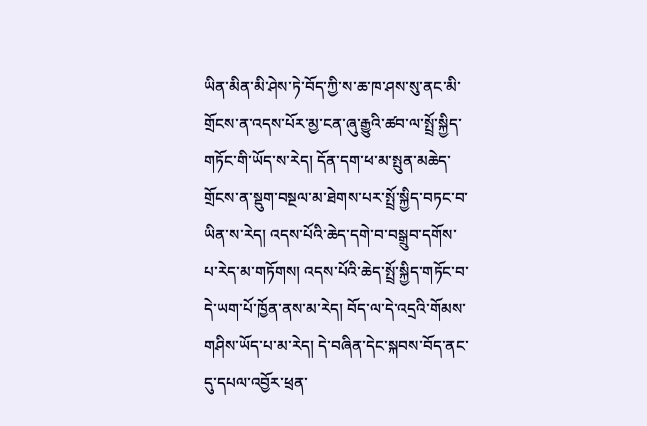ཡིན་མིན་མི་ཤེས་ཏེ་བོད་ཀྱི་ས་ཆ་ཁ་ཤས་སུ་ནང་མི་གྲོངས་ན་འདས་པོར་མྱ་ངན་ཞུ་རྒྱུའི་ཚབ་ལ་སྤྲོ་སྐྱིད་གཏོང་གི་ཡོད་ས་རེད། དོན་དག་ཕ་མ་སྤུན་མཆེད་གྲོངས་ན་སྡུག་བསྔལ་མ་ཐེགས་པར་སྤྲོ་སྐྱིད་བཏང་བ་ཡིན་ས་རེད། འདས་པོའི་ཆེད་དགེ་བ་བསྒྲུབ་དགོས་པ་རེད་མ་གཏོགས། འདས་པོའི་ཆེད་སྤྲོ་སྐྱིད་གཏོང་བ་དེ་ཡག་པོ་ཁྱོན་ནས་མ་རེད། བོད་ལ་དེ་འདྲའི་གོམས་གཤིས་ཡོད་པ་མ་རེད། དེ་བཞིན་དེང་སྐབས་བོད་ནང་དུ་དཔལ་འབྱོར་ཕྲན་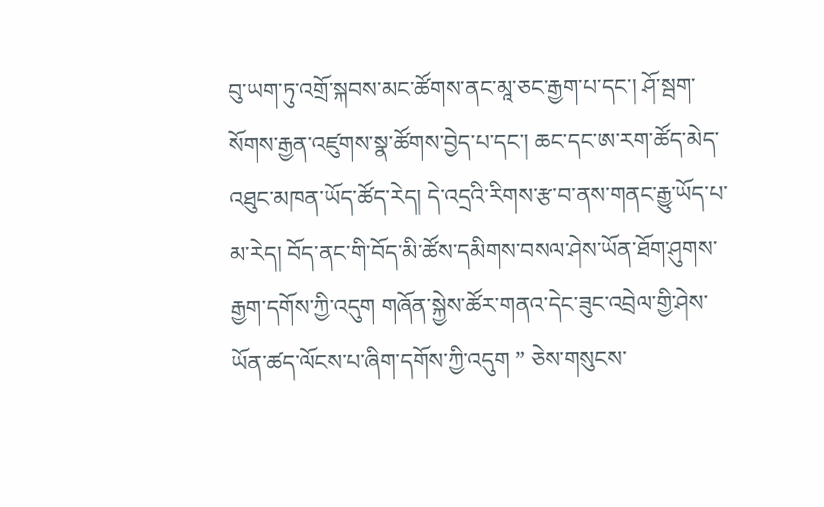བུ་ཡག་ཏུ་འགྲོ་སྐབས་མང་ཚོགས་ནང་མཱ་ཅང་རྒྱག་པ་དང་། ཤོ་སྦག་སོགས་རྒྱན་འཛུགས་སྣ་ཚོགས་བྱེད་པ་དང་། ཆང་དང་ཨ་རག་ཚོད་མེད་འཐུང་མཁན་ཡོད་ཚོད་རེད། དེ་འདྲའི་རིགས་རྩ་བ་ནས་གནང་རྒྱུ་ཡོད་པ་མ་རེད། བོད་ནང་གི་བོད་མི་ཚོས་དམིགས་བསལ་ཤེས་ཡོན་ཐོག་ཤུགས་རྒྱག་དགོས་ཀྱི་འདུག གཞོན་སྐྱེས་ཚོར་གནའ་དེང་ཟུང་འབྲེལ་གྱི་ཤེས་ཡོན་ཚད་ལོངས་པ་ཞིག་དགོས་ཀྱི་འདུག ” ཅེས་གསུངས་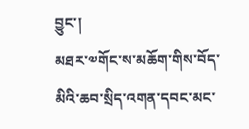བྱུང་།
མཐར་༧གོང་ས་མཆོག་གིས་བོད་མིའི་ཆབ་སྲིད་འགན་དབང་མང་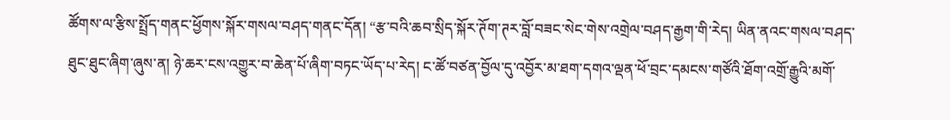ཚོགས་ལ་རྩིས་སྤྲོད་གནང་ཕྱོགས་སྐོར་གསལ་བཤད་གནང་དོན། “རྩ་བའི་ཆབ་སྲིད་སྐོར་ཊོག་ཊར་བློ་བཟང་སེང་གེས་འགྲེལ་བཤད་རྒྱག་གི་རེད། ཡིན་ནའང་གསལ་བཤད་ཐུང་ཐུང་ཞིག་ཞུས་ན། ཉེ་ཆར་ངས་འགྱུར་བ་ཆེན་པོ་ཞིག་བཏང་ཡོད་པ་རེད། ང་ཚོ་བཙན་བྱོལ་དུ་འབྱོར་མ་ཐག་དགའ་ལྡན་ཕོ་བྲང་དམངས་གཙོའི་ཐོག་འགྲོ་རྒྱུའི་མགོ་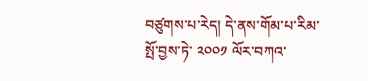བཙུགས་པ་རེད། དེ་ནས་གོམ་པ་རིམ་སྤོ་བྱས་ཏེ་ ༢༠༠༡ ལོར་བཀའ་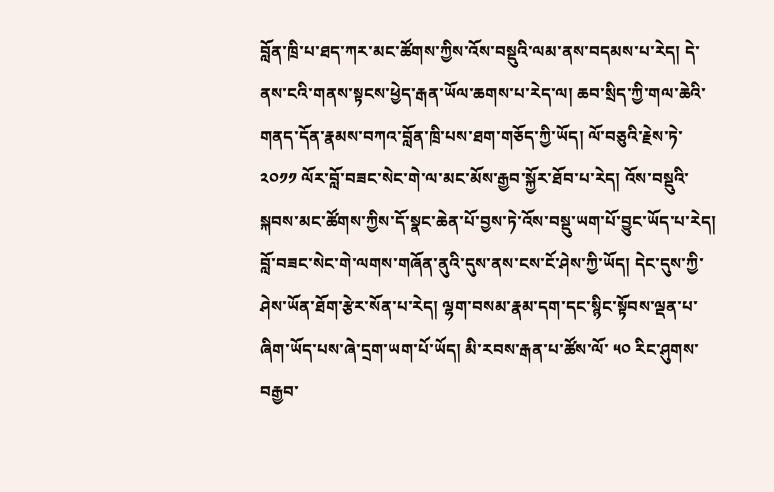བློན་ཁྲི་པ་ཐད་ཀར་མང་ཚོགས་ཀྱིས་འོས་བསྡུའི་ལམ་ནས་བདམས་པ་རེད། དེ་ནས་ངའི་གནས་སྟངས་ཕྱེད་རྒན་ཡོལ་ཆགས་པ་རེད་ལ། ཆབ་སྲིད་ཀྱི་གལ་ཆེའི་གནད་དོན་རྣམས་བཀའ་བློན་ཁྲི་པས་ཐག་གཅོད་ཀྱི་ཡོད། ལོ་བཅུའི་རྗེས་ཏེ་ ༢༠༡༡ ལོར་བློ་བཟང་སེང་གེ་ལ་མང་མོས་རྒྱབ་སྐྱོར་ཐོབ་པ་རེད། འོས་བསྡུའི་སྐབས་མང་ཚོགས་ཀྱིས་དོ་སྣང་ཆེན་པོ་བྱས་ཏེ་འོས་བསྡུ་ཡག་པོ་བྱུང་ཡོད་པ་རེད། བློ་བཟང་སེང་གེ་ལགས་གཞོན་ནུའི་དུས་ནས་ངས་ངོ་ཤེས་ཀྱི་ཡོད། དེང་དུས་ཀྱི་ཤེས་ཡོན་ཐོག་རྩེར་སོན་པ་རེད། ལྷག་བསམ་རྣམ་དག་དང་སྙིང་སྟོབས་ལྡན་པ་ཞིག་ཡོད་པས་ཞེ་དྲག་ཡག་པོ་ཡོད། མི་རབས་རྒན་པ་ཚོས་ལོ་ ༥༠ རིང་ཤུགས་བརྒྱབ་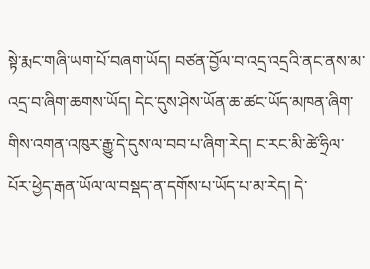སྟེ་རྨང་གཞི་ཡག་པོ་བཞག་ཡོད། བཙན་བྱོལ་བ་འདྲ་འདྲའི་ནང་ནས་མ་འདྲ་བ་ཞིག་ཆགས་ཡོད། དེང་དུས་ཤེས་ཡོན་ཆ་ཚང་ཡོད་མཁན་ཞིག་གིས་འགན་འཁུར་རྒྱུ་དེ་དུས་ལ་བབ་པ་ཞིག་རེད། ང་རང་མི་ཚེ་ཧྲིལ་པོར་ཕྱེད་རྒན་ཡོལ་ལ་བསྡད་ན་དགོས་པ་ཡོད་པ་མ་རེད། དེ་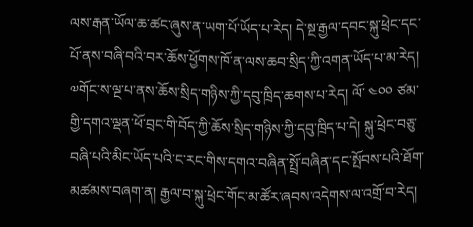ལས་རྒན་ཡོལ་ཆ་ཚང་ཞུས་ན་ཡག་པོ་ཡོད་པ་རེད། དེ་སྔ་རྒྱལ་དབང་སྐུ་ཕྲེང་དང་པོ་ནས་བཞི་བའི་བར་ཆོས་ཕྱོགས་ཁོ་ན་ལས་ཆབ་སྲིད་ཀྱི་འགན་ཡོད་པ་མ་རེད། ༧གོང་ས་ལྔ་པ་ནས་ཆོས་སྲིད་གཉིས་ཀྱི་དབུ་ཁྲིད་ཆགས་པ་རེད། ལོ་ ༤༠༠ ཙམ་གྱི་དགའ་ལྡན་ཕོ་བྲང་གི་བོད་ཀྱི་ཆོས་སྲིད་གཉིས་ཀྱི་དབུ་ཁྲིད་པ་དེ། སྐུ་ཕྲེང་བཅུ་བཞི་པའི་མིང་ཡོད་པའི་ང་རང་གིས་དགའ་བཞིན་སྤྲོ་བཞིན་དང་སྤོབས་པའི་ཐོག་མཚམས་བཞག་ན། རྒྱལ་བ་སྐུ་ཕྲེང་གོང་མ་ཚོར་ཞབས་འདེགས་ལ་འགྲོ་བ་རེད།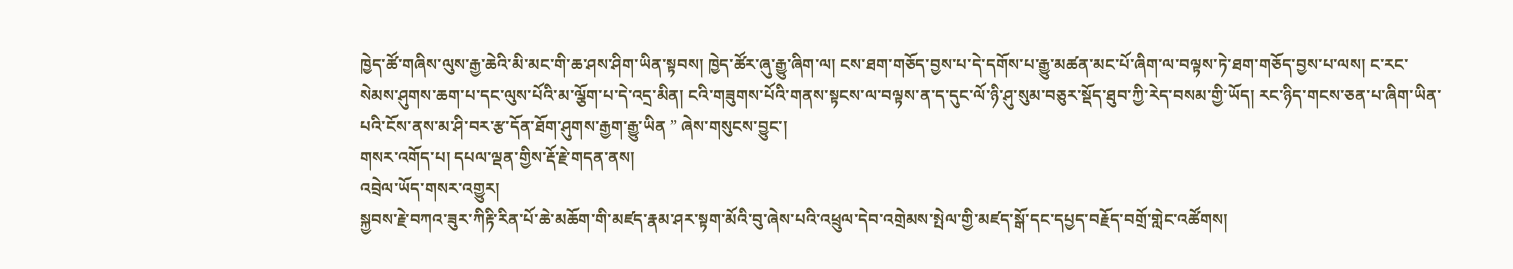ཁྱེད་ཚོ་གཞིས་ལུས་རྒྱ་ཆེའི་མི་མང་གི་ཆ་ཤས་ཤིག་ཡིན་སྟབས། ཁྱེད་ཚོར་ཞུ་རྒྱུ་ཞིག་ལ། ངས་ཐག་གཅོད་བྱས་པ་དེ་དགོས་པ་རྒྱུ་མཚན་མང་པོ་ཞིག་ལ་བལྟས་ཏེ་ཐག་གཅོད་བྱས་པ་ལས། ང་རང་སེམས་ཤུགས་ཆག་པ་དང་ལུས་པོའི་མ་ལྕོག་པ་དེ་འདྲ་མིན། ངའི་གཟུགས་པོའི་གནས་སྟངས་ལ་བལྟས་ན་ད་དུང་ལོ་ཉི་ཤུ་སུམ་བཅུར་སྡོད་ཐུབ་ཀྱི་རེད་བསམ་གྱི་ཡོད། རང་ཉིད་གངས་ཅན་པ་ཞིག་ཡིན་པའི་ངོས་ནས་མ་ཤི་བར་རྩ་དོན་ཐོག་ཤུགས་རྒྱག་རྒྱུ་ཡིན ” ཞེས་གསུངས་བྱུང་།
གསར་འགོད་པ། དཔལ་ལྡན་གྱིས་རྡོ་རྗེ་གདན་ནས།
འབྲེལ་ཡོད་གསར་འགྱུར།
སྐྱབས་རྗེ་བཀའ་ཟུར་ཀིརྟི་རིན་པོ་ཆེ་མཆོག་གི་མཛད་རྣམ་ཤར་སྟག་མོའི་བུ་ཞེས་པའི་འཕྲུལ་དེབ་འགྲེམས་སྤེལ་གྱི་མཛད་སྒོ་དང་དཔྱད་བརྗོད་བགྲོ་གླེང་འཚོགས།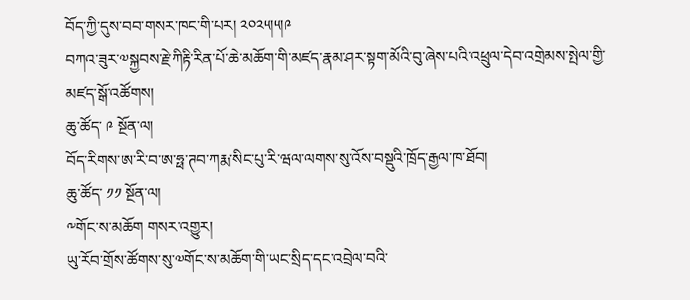བོད་ཀྱི་དུས་བབ་གསར་ཁང་གི་པར། ༢༠༢༥།༥།༩
བཀའ་ཟུར་༧སྐྱབས་རྗེ་ཀིརྟི་རིན་པོ་ཆེ་མཆོག་གི་མཛད་རྣམ་ཤར་སྟག་མོའི་བུ་ཞེས་པའི་འཕྲུལ་དེབ་འགྲེམས་སྤེལ་གྱི་མཛད་སྒོ་འཚོགས།
ཆུ་ཚོད་ ༩ སྔོན་ལ།
བོད་རིགས་ཨ་རི་བ་ཨ་ཧྥ་ཊབ་ཀརྨ་སིང་པུ་རི་ཝལ་ལགས་སུ་འོས་བསྡུའི་ཁྲོད་རྒྱལ་ཁ་ཐོབ།
ཆུ་ཚོད་ ༡༡ སྔོན་ལ།
༸གོང་ས་མཆོག གསར་འགྱུར།
ཡུ་རོབ་གྲོས་ཚོགས་སུ་༧གོང་ས་མཆོག་གི་ཡང་སྲིད་དང་འབྲེལ་བའི་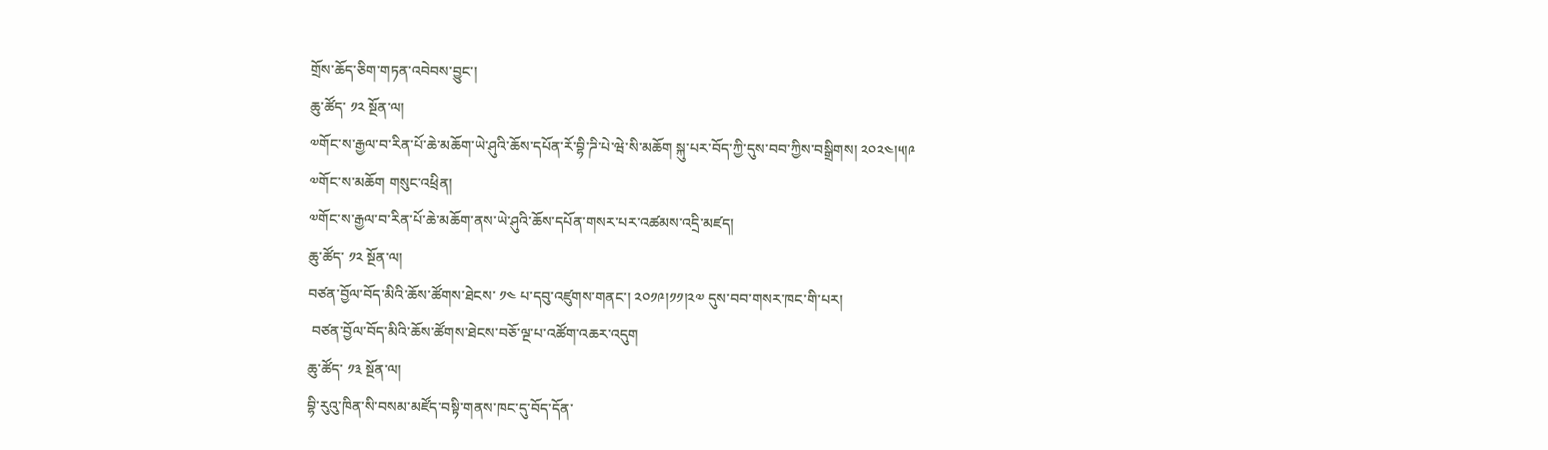གྲོས་ཆོད་ཅིག་གཏན་འབེབས་བྱུང་།
ཆུ་ཚོད་ ༡༢ སྔོན་ལ།
༧གོང་ས་རྒྱལ་བ་རིན་པོ་ཆེ་མཆོག་ཡེ་ཤུའི་ཆོས་དཔོན་རོ་བྷི་ཌི་པེ་ཝེ་སི་མཆོག སྐུ་པར་བོད་ཀྱི་དུས་བབ་ཀྱིས་བསྒྲིགས། ༢༠༢༤།༥།༩
༧གོང་ས་མཆོག གསུང་འཕྲིན།
༧གོང་ས་རྒྱལ་བ་རིན་པོ་ཆེ་མཆོག་ནས་ཡེ་ཤུའི་ཆོས་དཔོན་གསར་པར་འཚམས་འདྲི་མཛད།
ཆུ་ཚོད་ ༡༢ སྔོན་ལ།
བཙན་བྱོལ་བོད་མིའི་ཆོས་ཚོགས་ཐེངས་ ༡༤ པ་དབུ་འཛུགས་གནང་། ༢༠༡༩།༡༡།༢༧ དུས་བབ་གསར་ཁང་གི་པར།
 བཙན་བྱོལ་བོད་མིའི་ཆོས་ཚོགས་ཐེངས་བཅོ་ལྔ་པ་འཚོག་འཆར་འདུག
ཆུ་ཚོད་ ༡༣ སྔོན་ལ།
བྷི་རུའུ་ཁིན་སི་བསམ་མཛོད་བསྟི་གནས་ཁང་དུ་བོད་དོན་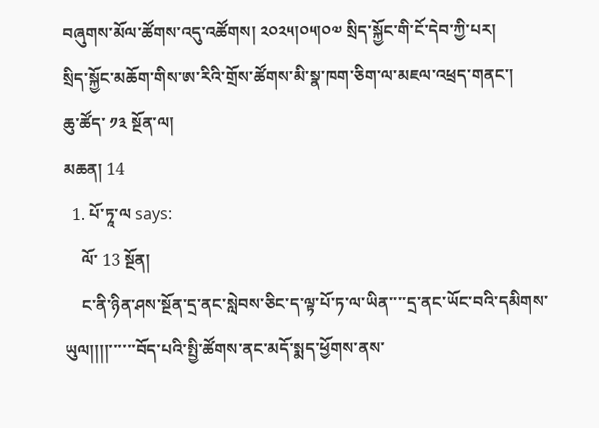བཞུགས་མོལ་ཚོགས་འདུ་འཚོགས། ༢༠༢༥།༠༥།༠༧ སྲིད་སྐྱོང་གི་ངོ་དེབ་ཀྱི་པར།
སྲིད་སྐྱོང་མཆོག་གིས་ཨ་རིའི་གྲོས་ཚོགས་མི་སྣ་ཁག་ཅིག་ལ་མཇལ་འཕྲད་གནང་།
ཆུ་ཚོད་ ༡༣ སྔོན་ལ།
མཆན། 14
  1. པོ་ཏཱ་ལ says:
    ལོ་ 13 སྔོན།
    ང་ནི་ཉིན་ཤས་སྔོན་དྲ་ནང་སླེབས་ཅིང་ད་ལྟ་པོ་ཏ་ལ་ཡིན་་་་དྲ་ནང་ཡོང་བའི་དམིགས་ཡུལ།།།།་་་་་་བོད་པའི་སྤྱི་ཚོགས་ནང་མདོ་སྨད་ཕྱོགས་ནས་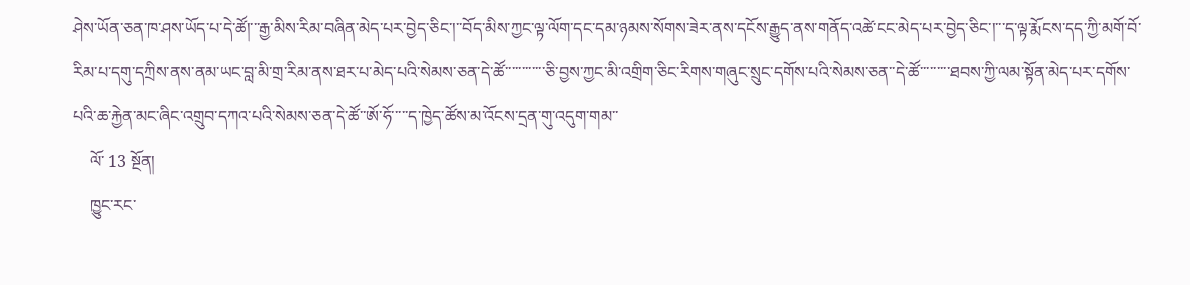ཤེས་ཡོན་ཅན་ཁ་ཤས་ཡོད་པ་དེ་ཚོ།་་་རྒྱ་མིས་རིམ་བཞིན་མེད་པར་བྱེད་ཅིང་།་་བོད་མིས་ཀྱང་ལྟ་ལོག་དང་དམ་ཉམས་སོགས་ཟེར་ནས་དངོས་རྒྱུད་ནས་གནོད་འཚེ་ངང་མེད་པར་བྱེད་ཅིང་།་་་ད་ལྟ་རྨོངས་དད་ཀྱི་མགོ་བོ་རིམ་པ་དགུ་དཀྲིས་ནས་ནམ་ཡང་བླ་མི་གྲ་རིམ་ནས་ཐར་པ་མེད་པའི་སེམས་ཅན་དེ་ཚོ་་་་་་་་་་་་ཅི་བྱས་ཀྱང་མི་འགྲིག་ཅིང་རིགས་གཞུང་སྲུང་དགོས་པའི་སེམས་ཅན་་དེ་ཚོ་་་་་་་་་ཐབས་ཀྱི་ལམ་སྟོན་མེད་པར་དགོས་པའི་ཆ་རྐྱེན་མང་ཞིང་འགྲུབ་དཀའ་པའི་སེམས་ཅན་དེ་ཚོ་་ཨོ་ཧོ་་་་་ད་ཁྱེད་ཚོས་མ་འོངས་དྲན་གུ་འདུག་གམ་་
    ལོ་ 13 སྔོན།
    ཁྱུང་རང་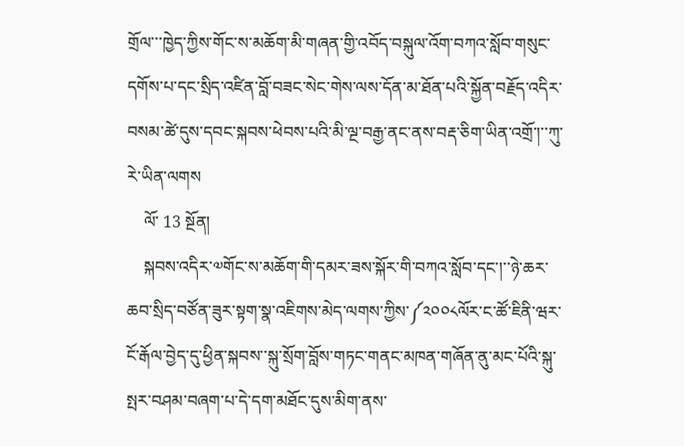གྲོལ་་་ཁྱེད་ཀྱིས་གོང་ས་མཆོག་མི་གཞན་གྱི་འབོད་བསྐུལ་འོག་བཀའ་སློབ་གསུང་དགོས་པ་དང་སྲིད་འཛིན་བློ་བཟང་སེང་གེས་ལས་དོན་མ་ཐོན་པའི་སྐྱོན་བརྗོད་འདིར་བསམ་ཚེ་དུས་དབང་སྐབས་ཕེབས་པའི་མི་ལྔ་བརྒྱ་ནང་ནས་བརྡ་ཅིག་ཡིན་འགྲོ་།་་ཀུ་རེ་ཡིན་ལགས
    ལོ་ 13 སྔོན།
    སྐབས་འདིར་༧གོང་ས་མཆོག་གི་དམར་ཟས་སྐོར་གི་བཀའ་སློབ་དང་།་་ཉེ་ཆར་ཆབ་སྲིད་བཙོན་ཟུར་སྟག་སྣ་འཇིགས་མེད་ལགས་ཀྱིས་༼༢༠༠༨ལོར་ང་ཚོ་ཇིནི་ཝར་ངོ་རྒོལ་བྱེད་དུ་ཕྱིན་སྐབས་་སྐུ་སྲོག་བློས་གཏང་གནང་མཁན་གཞོན་ནུ་མང་པོའི་སྐུ་སྤར་བཤམ་བཞག་པ་དེ་དག་མཐོང་དུས་མིག་ནས་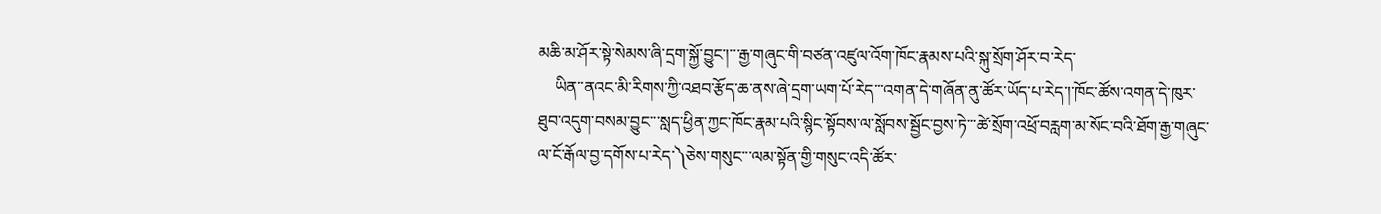མཆི་མ་ཤོར་སྟེ་སེམས་ཞི་དྲག་སྐྱོ་བྱུང་།་་་རྒྱ་གཞུང་གི་བཙན་འཛུལ་འོག་ཁོང་རྣམས་པའི་སྐུ་སྲོག་ཤོར་བ་རེད་
    ཡིན་་ནའང་མི་རིགས་ཀྱི་འཐབ་རྩོད་ཆ་ནས་ཞེ་དྲག་ཡག་པོ་རེད་་་འགན་དེ་གཞོན་ནུ་ཚོར་ཡོད་པ་རེད་།་ཁོང་ཚོས་འགན་དེ་ཁུར་ཐུབ་འདུག་བསམ་བྱུང་་་སླད་ཕྱིན་ཀྱང་ཁོང་རྣམ་པའི་སྙིང་སྟོབས་ལ་སློབས་སྦྱོང་བྱས་ཏེ་་་ཚེ་སྲོག་འཕྲོ་བརླག་མ་སོང་བའི་ཐོག་རྒྱ་གཞུང་ལ་ངོ་རྒོལ་བྱ་དགོས་པ་རེད་༽ཅེས་གསུང་་་ལམ་སྟོན་གྱི་གསུང་འདི་ཚོར་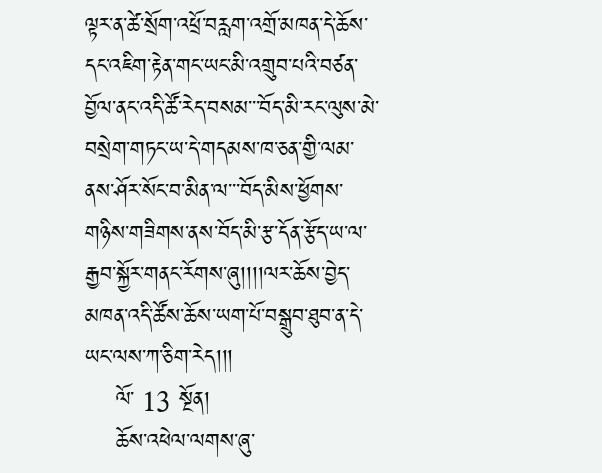ལྟར་ན་ཚེ་སྲོག་འཕྲོ་བརླག་འགྲོ་མཁན་དེ་ཆོས་དང་འཇིག་རྟེན་གང་ཡང་མི་འགྲུབ་པའི་བཙན་བྱོལ་ནང་འདི་ཚོ་རེད་བསམ་་་བོད་མི་རང་ལུས་མེ་བསྲེག་གཏང་ཡ་དེ་གདམས་ཁ་ཅན་གྱི་ལམ་ནས་ཤོར་སོང་བ་མིན་ལ་་་བོད་མིས་ཕྱོགས་གཉིས་གཟིགས་ནས་བོད་མི་རྩ་དོན་རྩོད་ཡ་ལ་རྒྱབ་སྐྱོར་གནང་རོགས་ཞུ།།།།ལར་ཆོས་བྱེད་མཁན་འདི་ཚོས་ཆོས་ཡག་པོ་བསྒྲུབ་ཐུབ་ན་དེ་ཡང་ལས་ཀ་ཅིག་རེད།།།
    ལོ་ 13 སྔོན།
    ཆོས་འཕེལ་ལགས་ཞུ་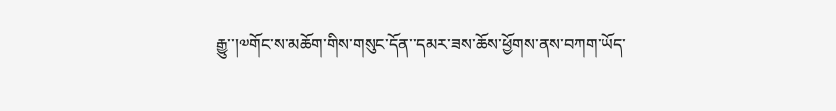རྒྱུ་་།༧གོང་ས་མཆོག་གིས་གསུང་དོན་་དམར་ཟས་ཆོས་ཕྱོགས་ནས་བཀག་ཡོད་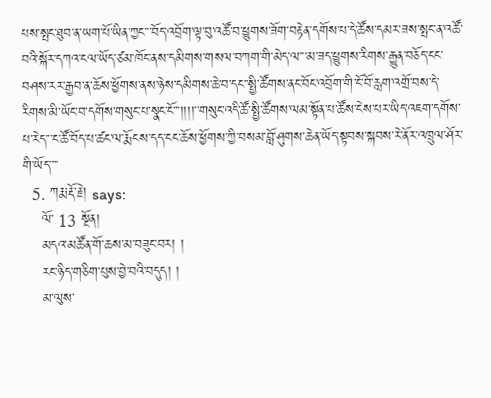པས་སྤང་ཐུབ་ན་ཡག་པོ་ཡིན་ཀྱང་་་བོད་འབྲོག་ལྟ་བུ་འཚོ་བ་ཕྱུགས་ཟོག་བརྟེན་དགོས་པ་དེ་ཚོས་དམར་ཟས་སྤང་ན་འཚོ་བའི་སྐོར་དཀའ་ངལ་ཡོད་ཙམ་ཁོང་ནས་དམིགས་གསལ་བཀག་གི་མེད་ལ་་་མ་ཟད་ཕྱུགས་རིགས་རྒྱུན་བཅོད་ངང་བཤས་རར་རྒྱབ་ན་ཆོས་ཕྱོགས་ནས་ཉེས་དམིགས་ཆེ་བ་དང་་སྤྱི་ཚོགས་ནང་བོང་འབྲོག་གི་ངོ་བོ་རླག་འགྲོ་བས་དེ་རིགས་མི་ཡོང་བ་དགོས་གསུང་པ་སྣང་ངོ་་་།།།།་་གསུང་འདི་ཚོ་སྤྱི་ཚོགས་ལམ་སྟོན་པ་ཚོས་ངེས་པར་ཡིད་འཇག་དགོས་པ་རེད་་་ང་ཚོ་བོད་པ་ཚང་ལ་རྨོངས་དད་ངང་ཆོས་ཕྱོགས་ཀྱི་བསམ་བློ་ཤུགས་ཆེན་ཡོད་སྟབས་སྐབས་རེ་ནོར་འཁྲུལ་ཤོར་གི་ཡོད་་་་
  5. ཀརྨ་རྡོ་རྗེ། says:
    ལོ་ 13 སྔོན།
    མདའ་མཚོན་གོ་ཆས་མ་བཟུང་བར། །
    རང་ཉིད་གཅིག་པུས་བྱེ་བའི་བདུད། །
    མ་ལུས་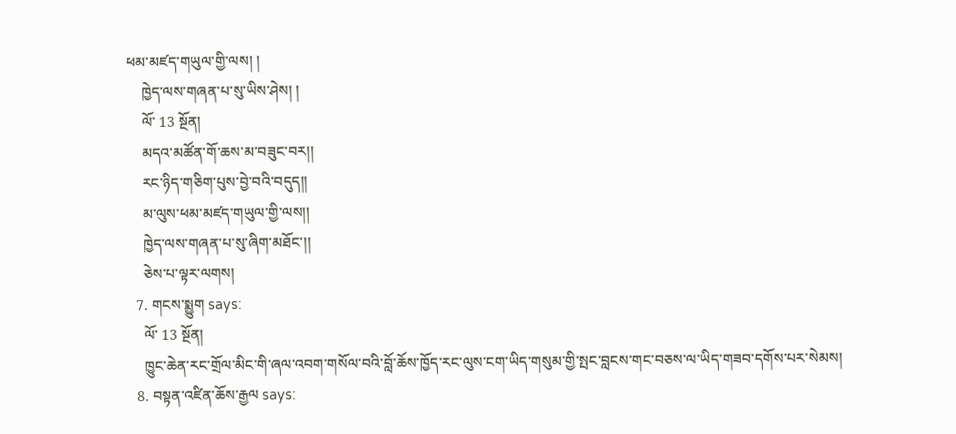ཕམ་མཛད་གཡུལ་གྱི་ལས། །
    ཁྱེད་ལས་གཞན་པ་སུ་ཡིས་ཤེས། །
    ལོ་ 13 སྔོན།
    མདའ་མཚོན་གོ་ཆས་མ་བཟུང་བར།།
    རང་ཉིད་གཅིག་པུས་བྱེ་བའི་བདུད།།
    མ་ལུས་ཕམ་མཛད་གཡུལ་གྱི་ལས།།
    ཁྱེད་ལས་གཞན་པ་སུ་ཞིག་མཐོང་།།
    ཅེས་པ་ལྟར་ལགས།
  7. གངས་སྨྱུག says:
    ལོ་ 13 སྔོན།
    ཁྱུང་ཆེན་རང་གྲོལ་མིང་གི་ཞལ་འབག་གསོལ་བའི་བློ་ཆོས་ཁྱོད་རང་ལུས་ངག་ཡིད་གསུམ་གྱི་སྤང་བླངས་གང་བཅས་ལ་ཡིད་གཟབ་དགོས་པར་སེམས།
  8. བསྟན་འཛིན་ཆོས་རྒྱལ says: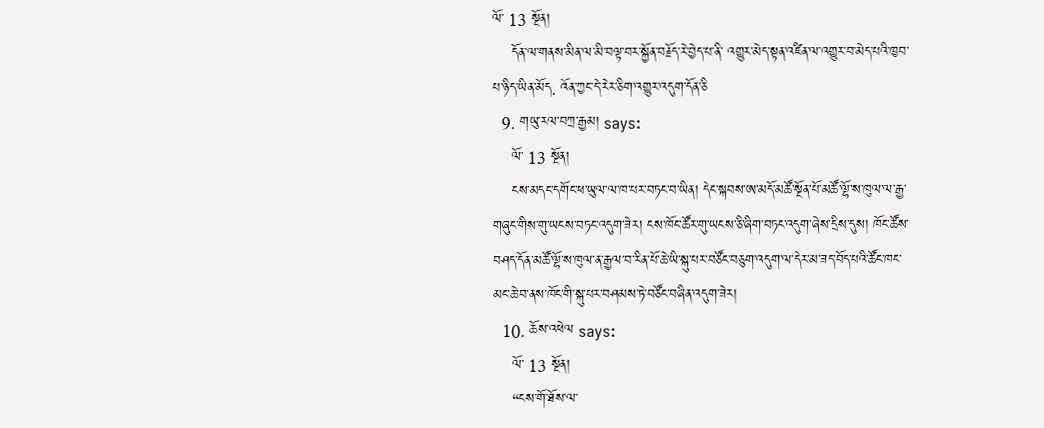ལོ་ 13 སྔོན།
    དོན་ལ་གནས་མིན་ལ་མི་བལྟ་བར་སྐྱོན་བརྗོད་རེ་བྱེད་པ་ནི་ འགྱུར་མེད་སྟན་འཛིན་ལ་འགྱུར་བ་མེད་པའི་ཁྱབ་པ་ཉིད་ཡིན་མོད. འོན་ཀྱང་དེ་རེར་ཅིག་འགྱུར་འདུག་དོན་ཅི
  9. གཡུ་རལ་བཀྲ་རྒྱམ། says:
    ལོ་ 13 སྔོན།
    ངས་མདང་དགོང་ཕ་ཡུལ་ལ་ཁ་པར་བཏང་བ་ཡིན། དེང་སྐབས་ཨ་མདོ་མཚོ་སྔོན་པོ་མཚོ་ལྷོ་ས་ཁུལ་ལ་རྒྱ་གཞུང་གིས་གུ་ཡངས་བཏང་འདུག་ཟེར། ངས་ཁོང་ཚོར་གུ་ཡངས་ཅི་ཞིག་བཏང་འདུག་ཞེས་དྲིས་དུས། ཁོང་ཚོས་བཤད་དོན་མཚོ་ལྷོ་ས་ཁུལ་ན་རྒྱལ་བ་རིན་པོ་ཆེ་ཡི་སྐུ་པར་བཙོང་བཅུག་འདུག་ལ་དེར་མ་ཟད་བོད་པའི་ཚོང་ཁང་མང་ཆེ་བ་ནས་ཁོང་གི་སྐུ་པར་བཤམས་ཏེ་བཙོང་བཞིན་འདུག་ཟེར།
  10. ཆོས་འཕེལ says:
    ལོ་ 13 སྔོན།
    “ངས་གོ་ཐོས་ལ་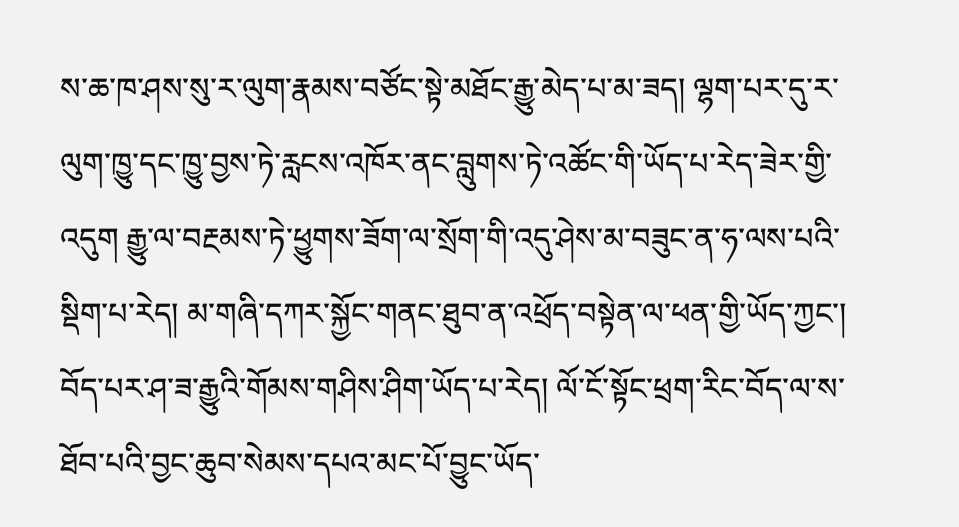ས་ཆ་ཁ་ཤས་སུ་ར་ལུག་རྣམས་བཙོང་སྟེ་མཐོང་རྒྱུ་མེད་པ་མ་ཟད། ལྷག་པར་དུ་ར་ལུག་ཁྱུ་དང་ཁྱུ་བྱས་ཏེ་རླངས་འཁོར་ནང་བླུགས་ཏེ་འཚོང་གི་ཡོད་པ་རེད་ཟེར་གྱི་འདུག རྒྱུ་ལ་བརྔམས་ཏེ་ཕྱུགས་ཟོག་ལ་སྲོག་གི་འདུ་ཤེས་མ་བཟུང་ན་ཧ་ལས་པའི་སྡིག་པ་རེད། མ་གཞི་དཀར་སྐྱོང་གནང་ཐུབ་ན་འཕྲོད་བསྟེན་ལ་ཕན་གྱི་ཡོད་ཀྱང་། བོད་པར་ཤ་ཟ་རྒྱུའི་གོམས་གཤིས་ཤིག་ཡོད་པ་རེད། ལོ་ངོ་སྟོང་ཕྲག་རིང་བོད་ལ་ས་ཐོབ་པའི་བྱང་ཆུབ་སེམས་དཔའ་མང་པོ་བྱུང་ཡོད་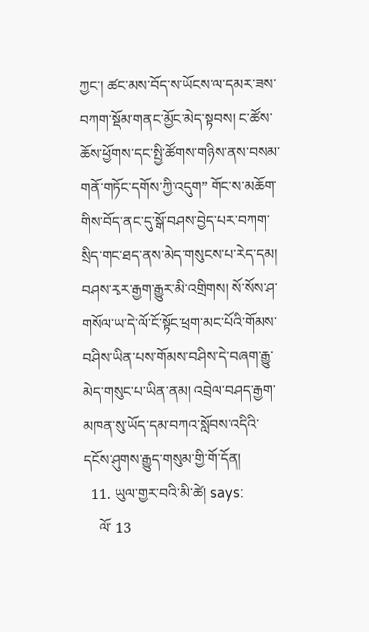ཀྱང་། ཚང་མས་བོད་ས་ཡོངས་ལ་དམར་ཟས་བཀག་སྡོམ་གནང་མྱོང་མེད་སྟབས། ང་ཚོས་ཆོས་ཕྱོགས་དང་སྤྱི་ཚོགས་གཉིས་ནས་བསམ་གནོ་གཏོང་དགོས་ཀྱི་འདུག” གོང་ས་མཆོག་གིས་བོད་ནང་དུ་སྒོ་བཤས་བྱེད་པར་བཀག་སྲིད་གང་ཐད་ནས་མེད་གསུངས་པ་རེད་དམ། བཤས་རྭར་རྒྱག་རྒྱུར་མི་འགྲིགས། སོ་སོས་ཤ་གསོལ་ཡ་དེ་ལོ་ངོ་སྟོང་ཕྲག་མང་པོའི་གོམས་བཤིས་ཡིན་པས་གོམས་བཤིས་དེ་བཞག་རྒྱུ་མེད་གསུང་པ་ཡིན་ནམ། འབྲེལ་བཤད་རྒྱག་མཁན་སུ་ཡོད་དམ་བཀའ་སློབས་འདིའི་དངོས་ཤུགས་རྒྱུད་གསུམ་གྱི་གོ་དོན།
  11. ཡུལ་གྱར་བའི་མི་ཚེ། says:
    ལོ་ 13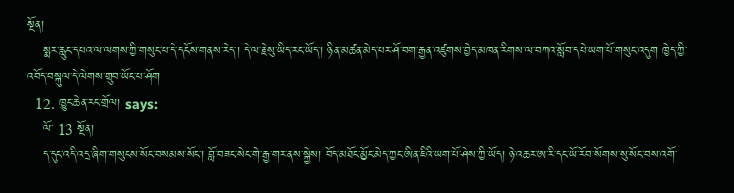སྔོན།
    སྨར་རླུང་དཔའ་ལ་ལགས་ཀྱི་གསུང་པ་དེ་དངོས་གནས་རེད་། དེ་ལ་རྗེསུ་ཡིད་རང་ཡོད་། ཉིན་མཚན་མེད་པར་ཤོ་བག་རྒྱན་འཛུགས་བྱེད་མཁན་རིགས་ལ་བཀའ་སློབ་དཔེ་ཡག་པོ་གསུང་འདུག ཁྱེད་ཀྱི་འབོད་བསྐུལ་དེ་ལེགས་གྲུབ་ཡོང་པ་ཤོག
  12. ཁྱུང་ཆེན་རང་གྲོལ། says:
    ལོ་ 13 སྔོན།
    ད་དུང་འདི་འདྲ་ཞིག་གསུངས་སོང་བསམས་སོང་། བློ་བཟང་སེང་གེ་རྒྱ་གར་ནས་སྐྱེས། བོད་མཐོང་མྱོང་མེད་ཀྱང་ཨིན་ཇིའི་ཡག་པོ་ཤེས་ཀྱི་ཡོད། ཉེ་འཆར་ཨ་རི་དང་ཡོ་རོབ་སོགས་སུ་སོང་བས་འགོ་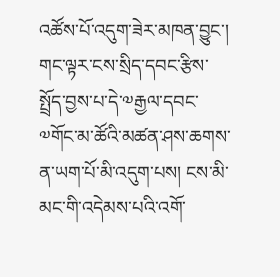འཚོས་པོ་འདུག་ཟེར་མཁན་བྱུང་། གང་ལྟར་ངས་སྲིད་དབང་རྩིས་སྤྲོད་བྱས་པ་དེ་༧རྒྱལ་དབང་༧གོང་མ་ཚོའི་མཚན་ཤས་ཆགས་ན་ཡག་པོ་མི་འདུག་པས། ངས་མི་མང་གི་འདེམས་པའི་འགོ་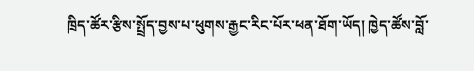ཁྲིད་ཚོར་རྩིས་སྤྲོད་བྱས་པ་ཕུགས་རྒྱང་རིང་པོར་ཕན་ཐོག་ཡོད། ཁྱེད་ཚོས་བློ་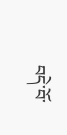བདེ་བོ་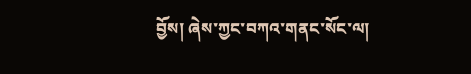བྱོས། ཞེས་ཀྱང་བཀའ་གནང་སོང་ལ།